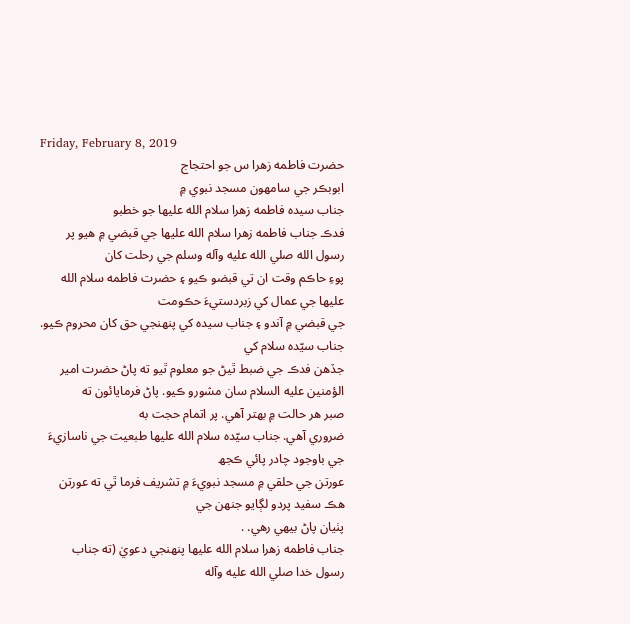Friday, February 8, 2019
حضرت فاطمه زهرا س جو احتجاج
ابوبڪر جي سامهون مسجد نبوي ۾
جناب سيده فاطمه زهرا سلام الله عليها جو خطبو
فدڪ جناب فاطمه زهرا سلام الله عليها جي قبضي ۾ هيو پر رسول الله صلي الله عليه وآله وسلم جي رحلت کان
پوءِ حاڪم وقت ان تي قبضو ڪيو ۽ حضرت فاطمه سلام الله عليها جي عمال کي زبردستيءَ حڪومت
جي قبضي ۾ آندو ۽ جناب سيده کي پنهنجي حق کان محروم ڪيو.
جناب سيّده سلام کي
جڏهن فدڪ جي ضبط ٿيڻ جو معلوم ٿيو ته پاڻ حضرت امير الؤمنين عليه السلام سان مشورو ڪيو. پاڻ فرمايائون ته
صبر هر حالت ۾ بهتر آهي. پر اتمام حجت به
ضروري آهي. جناب سيّده سلام الله عليها طبعيت جي ناسازيءَ جي باوجود چادر پائي ڪجھ
عورتن جي حلقي ۾ مسجد نبويءَ ۾ تشريف فرما ٿي ته عورتن هڪ سفيد پردو لڳايو جنهن جي
پٺيان پاڻ بيهي رهي. .
جناب فاطمه زهرا سلام الله عليها پنهنجي دعويٰ (ته جناب
رسول خدا صلي الله عليه وآله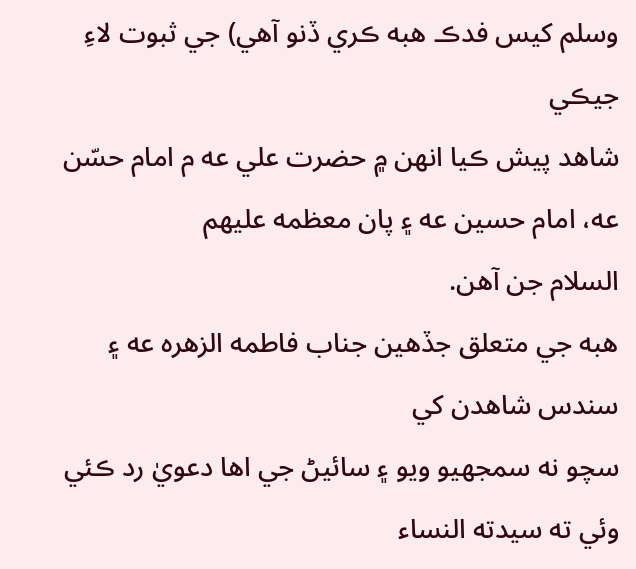وسلم کيس فدڪ هبه ڪري ڏنو آهي) جي ثبوت لاءِ جيڪي
شاهد پيش ڪيا انهن ۾ حضرت علي عه م امام حسّن عه، امام حسين عه ۽ پان معظمه عليهم
السلام جن آهن.
هبه جي متعلق جڏهين جناب فاطمه الزهره عه ۽ سندس شاهدن کي
سچو نه سمجهيو ويو ۽ سائيڻ جي اها دعويٰ رد ڪئي وئي ته سيدته النساء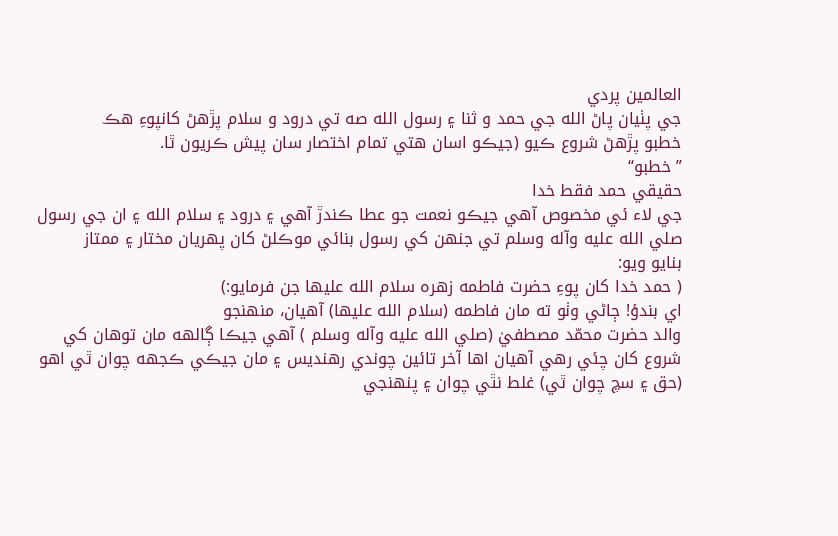العالمين پردي
جي پٺيان پاڻ الله جي حمد و ثنا ۽ رسول الله صه تي درود و سلام پڙهڻ کانپوءِ هڪ
خطبو پڙهڻ شروع ڪيو (جيڪو اسان هتي تمام اختصار سان پيش ڪريون ٿا.
”خطبو“
حقيقي حمد فقط خدا
جي لاء ئي مخصوص آهي جيڪو نعمت جو عطا ڪندڙ آهي ۽ درود ۽ سلام الله ۽ ان جي رسول
صلي الله عليه وآله وسلم تي جنهن کي رسول بنائي موڪلڻ کان پهريان مختار ۽ ممتاز
بنايو ويو:
( حمد خدا کان پوءِ حضرت فاطمه زهره سلام الله عليها جن فرمايو:)
اي بندؤ! ڄاڻي وٺو ته مان فاطمه (سلام الله عليها) آهيان، منهنجو
والد حضرت محمّد مصطفيٰ (صلي الله عليه وآله وسلم ) آهي جيڪا ڳالهه مان توهان کي
شروع کان چئي رهي آهيان اها آخر تائين چوندي رهنديس ۽ مان جيڪي ڪجهه چوان ٿي اهو
(حق ۽ سچ چوان ٿي) غلط نٿي چوان ۽ پنهنجي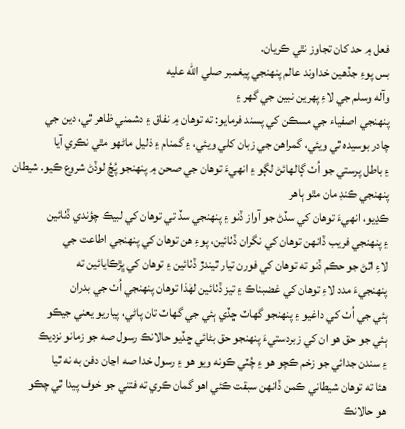فعل ۾ حد کان تجاوز نٿي ڪريان.
بس پوءِ جڏهين خداوند عالم پنهنجي پيغمبر صلي الله عليه
وآله وسلم جي لاءِ پهرين نبين جي گهر ۽
پنهنجي اصفياء جي مسڪن کي پسند فرمايو: ته توهان ۾ نفاق ۽ دشمني ظاهر ٿي، دين جي
چادر بوسيده ٿي ويئي، گمراهن جي زبان کلي ويئي، ۽ گمنام ۽ ذليل ماڻهو مٿي نڪري آيا
۽ باطل پرستي جو اُٺ ڳالهائڻ لڳو ۽ انهيءَ توهان جي صحن ۾ پنهنجو پُڇُ لوڏڻ شروع ڪيو. شيطان پنهنجي ڪنڊ مان مٿو ٻاهر
ڪڍيو، انهيءَ توهان کي سڏڻ جو آواز ڏنو ۽ پنهنجي سڏ تي توهان کي لبيڪ چؤندي ڏٺائين
۽ پنهنجي فريب ڏانهن توهان کي نگران ڏٺائين، پوءِ هن توهان کي پنهنجي اطاعت جي
لاءِ اٿڻ جو حڪم ڏنو ته توهان کي فورن تيار ٿيندڙ ڏٺائين ۽ توهان کي ڀڙڪايائين ته
پنهنجيءَ مدد لاءِ توهان کي غضبناڪ ۽ تيز ڏٺائين لهٰذا توهان پنهنجي اُٺ جي بدران
ٻئي جي اُٺ کي داغيو ۽ پنهنجو گهاٽ ڇڏي ٻئي جي گهاٽ تان پاڻي، پياريو يعني جيڪو
ٻئي جو حق هو ان کي زبردستيءَ پنهنجو حق بڻائي ڇڏيو حالانڪ رسول صه جو زمانو نزديڪ
۽ سندن جدائي جو زخم ڪچو هو ۽ چُٽي ڪونه ويو هو ۽ رسول خدا صه اڃان دفن به نه ٿيا
هئا ته توهان شيطاني ڪمن ڏانهن سبقت ڪئي اهو گمان ڪري ته فتني جو خوف پيدا ٿي چڪو
هو حالانڪ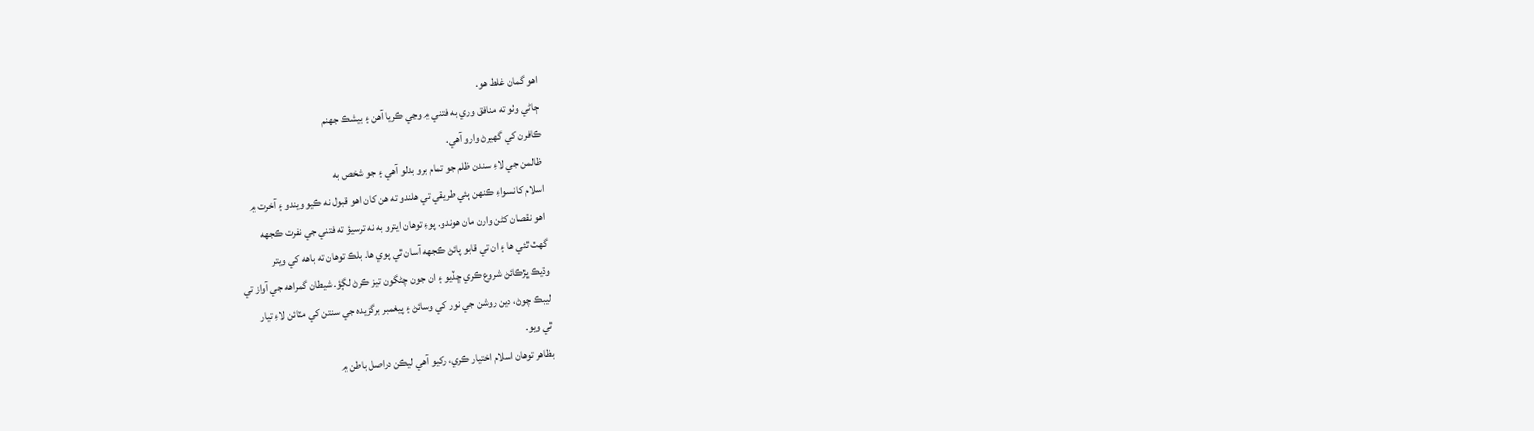اهو گمان غلط هو.
ڄاڻي وٺو ته منافق وري به فتني ۾ وڃي ڪريا آهن ۽ بيشڪ جهنم
ڪافرن کي گهيرڻ وارو آهي.
ظالمن جي لاءِ سندن ظلم جو تمام برو بدلو آهي ۽ جو شخص به
اسلام کانسواءِ ڪنهن ٻئي طريقي تي هلندو ته هن کان اهو قبول نه ڪيو ويندو ۽ آخرت ۾
اهو نقصان کڻن وارن مان هوندو. پوءِ توهان ايترو به نه ترسيؤ ته فتني جي نفرت ڪجهه
گهٽ ٿئي ها ۽ ان تي قابو پائڻ ڪجهه آسان ٿي پوي ها. بلڪ توهان ته باهه کي ويتر
وڌيڪ ڀڙڪائڻ شروع ڪري ڇڏيو ۽ ان جون چڻگون تيز ڪرڻ لڳؤ. شيطان گمراهه جي آواز تي
ليبڪ چوڻ، دين روشن جي نور کي وسائڻ ۽ پيغمبر برگزيده جي سنتن کي مٽائن لاءِ تيار
ٿي ويو.
بظاهر توهان اسلام اختيار ڪري، رکيو آهي ليڪن دراصل باطن ۾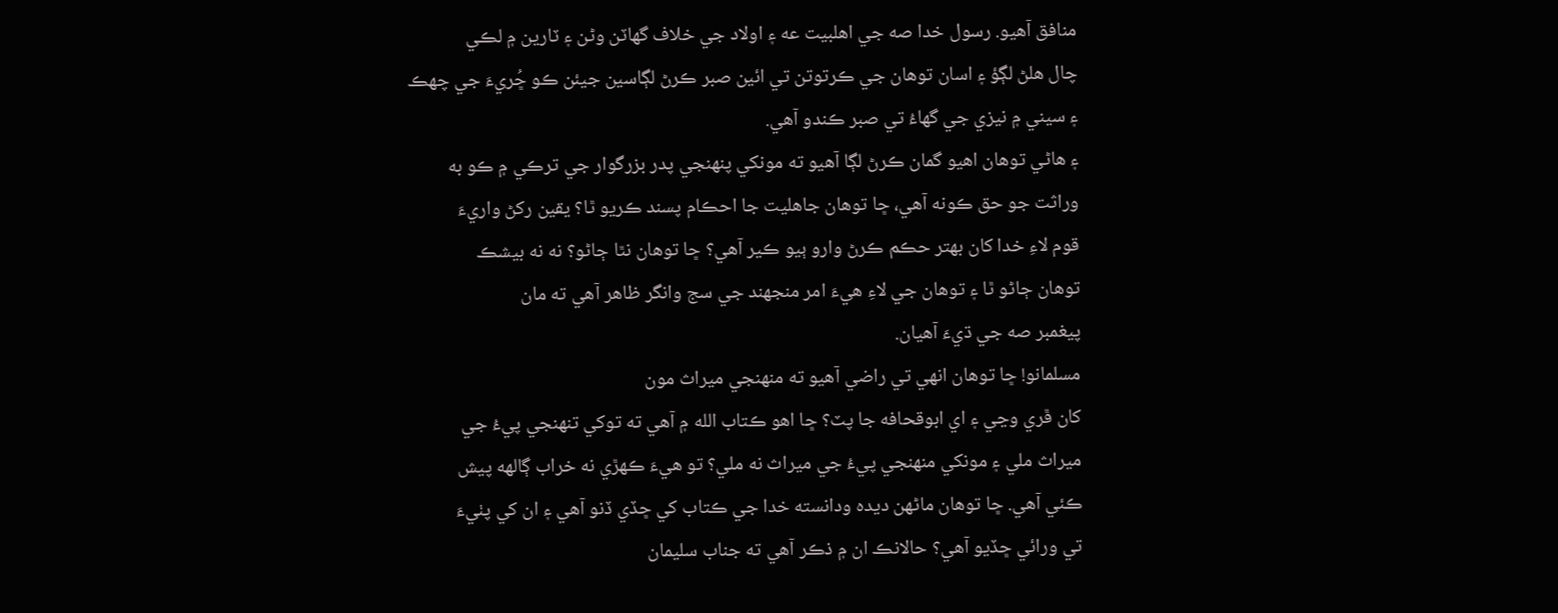منافق آهيو. رسول خدا صه جي اهلبيت عه ۽ اولاد جي خلاف گهاٽن وڻن ۽ ٽارين ۾ لڪي
چال هلڻ لڳؤ ۽ اسان توهان جي ڪرتوتن تي ائين صبر ڪرڻ لڳاسين جيئن ڪو ڇُريءَ جي چهڪ
۽ سيني ۾ نيزي جي گهاءُ تي صبر ڪندو آهي.
۽ هاڻي توهان اهيو گمان ڪرڻ لڳا آهيو ته مونکي پنهنجي پدر بزرگوار جي ترڪي ۾ ڪو به
وراثت جو حق ڪونه آهي، ڇا توهان جاهليت جا احڪام پسند ڪريو ٿا؟ يقين رکڻ واريءَ
قوم لاءِ خدا کان بهتر حڪم ڪرڻ وارو ٻيو ڪير آهي؟ ڇا توهان نٿا ڄاڻو؟ نه نه بيشڪ
توهان ڄاڻو ٿا ۽ توهان جي لاءِ هيءَ امر منجهند جي سج وانگر ظاهر آهي ته مان
پيغمبر صه جي ڌيءَ آهيان.
مسلمانو! ڇا توهان انهي تي راضي آهيو ته منهنجي ميراث مون
کان ڦري وڃي ۽ اي ابوقحافه جا پٽ؟ ڇا اهو ڪتاب الله ۾ آهي ته توکي تنهنجي پيءُ جي
ميراث ملي ۽ مونکي منهنجي پيءُ جي ميراث نه ملي؟ تو هيءَ ڪهڙي نه خراب ڳالهه پيش
ڪئي آهي. ڇا توهان ماڻهن ديده ودانسته خدا جي ڪتاب کي ڇڏي ڏنو آهي ۽ ان کي پٺيءَ
تي ورائي ڇڏيو آهي؟ حالانڪ ان ۾ ذڪر آهي ته جناب سليمان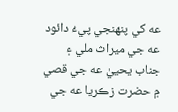عه کي پنهنجي پيءُ دائود
عه جي ميراث ملي ۽ جناب يحييٰ عه جي قصي ۾ حضرت زڪريا عه جي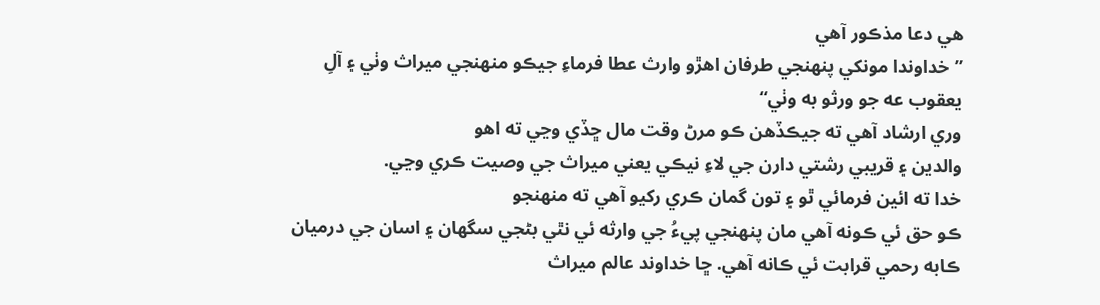هي دعا مذڪور آهي
”خداوندا مونکي پنهنجي طرفان اهڙو وارث عطا فرماءِ جيڪو منهنجي ميراث وٺي ۽ آلِ
يعقوب عه جو ورثو به وٺي“
وري ارشاد آهي ته جيڪڏهن ڪو مرڻ وقت مال ڇڏي وڃي ته اهو
والدين ۽ قريبي رشتي دارن جي لاءِ نيڪي يعني ميراث جي وصيت ڪري وڃي.
خدا ته ائين فرمائي ٿو ۽ تون گمان ڪري رکيو آهي ته منهنجو
ڪو حق ئي ڪونه آهي مان پنهنجي پيءُ جي وارثه ئي نٿي بڻجي سگهان ۽ اسان جي درميان
ڪابه رحمي قرابت ئي ڪانه آهي. ڇا خداوند عالم ميراث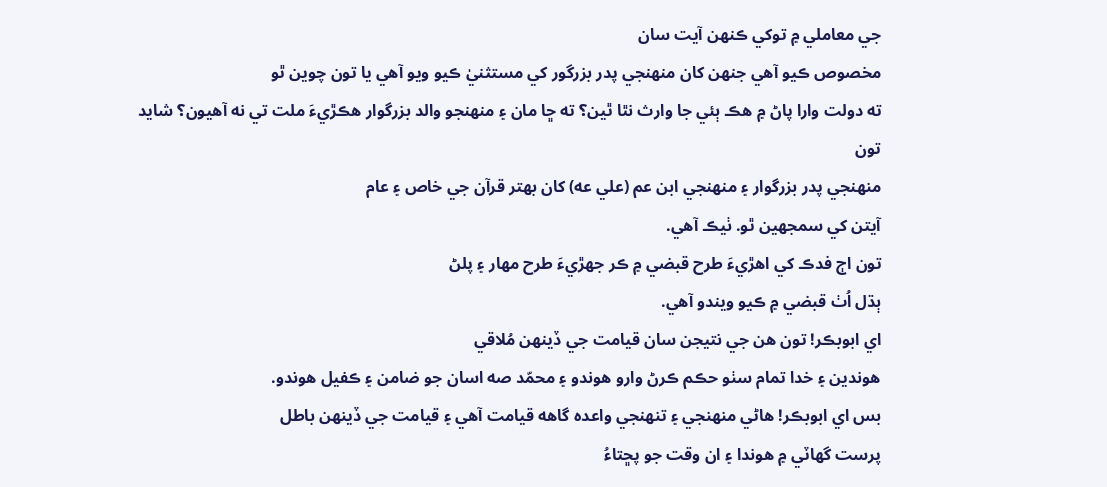جي معاملي ۾ توکي ڪنهن آيت سان
مخصوص ڪيو آهي جنهن کان منهنجي پدر بزرگور کي مستثنيٰ ڪيو ويو آهي يا تون چوين ٿو
ته دولت وارا پاڻ ۾ هڪ ٻئي جا وارث نٿا ٿين؟ ته ڇا مان ۽ منهنجو والد بزرگوار هڪڙيءَ ملت تي نه آهيون؟ شايد تون
منهنجي پدر بزرگوار ۽ منهنجي ابن عم (علي عه) کان بهتر قرآن جي خاص ۽ عام
آيتن کي سمجهين ٿو. ٺيڪ آهي.
تون اڄ فدڪ کي اهڙيءَ طرح قبضي ۾ ڪر جهڙيءَ طرح مهار ۽ پلڻ
ٻڌل اُٺ قبضي ۾ ڪيو ويندو آهي.
اي ابوبڪر! تون هن جي نتيجن سان قيامت جي ڏينهن مُلاقي
هوندين ۽ خدا تمام سٺو حڪم ڪرڻ وارو هوندو ۽ محمّد صه اسان جو ضامن ۽ ڪفيل هوندو.
بس اي ابوبڪر! هاڻي منهنجي ۽ تنهنجي واعده گاهه قيامت آهي ۽ قيامت جي ڏينهن باطل
پرست گهاٽي ۾ هوندا ۽ ان وقت جو پڇتاءُ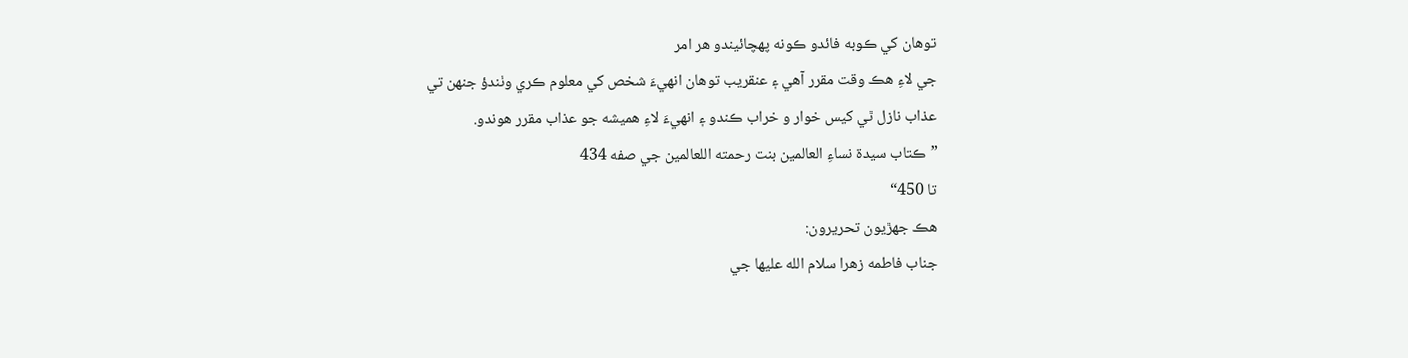توهان کي ڪوبه فائدو ڪونه پهچائيندو هر امر
جي لاءِ هڪ وقت مقرر آهي ۽ عنقريب توهان انهيءَ شخص کي معلوم ڪري وٺندؤ جنهن تي
عذاب نازل ٿي کيس خوار و خراب ڪندو ۽ انهيءَ لاءِ هميشه جو عذاب مقرر هوندو.
”ڪتاب سيدة نساءِ العالمين بنت رحمته اللعالمين جي صفه 434
تا 450“
هڪ جهڙيون تحريرون:
جناب فاطمه زهرا سلام الله عليها جي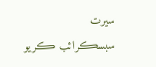سيرت
سبسڪرائب ڪريو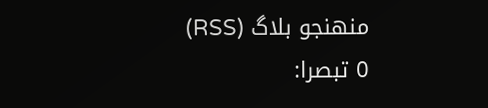منهنجو بلاگ (RSS)
0 تبصرا: